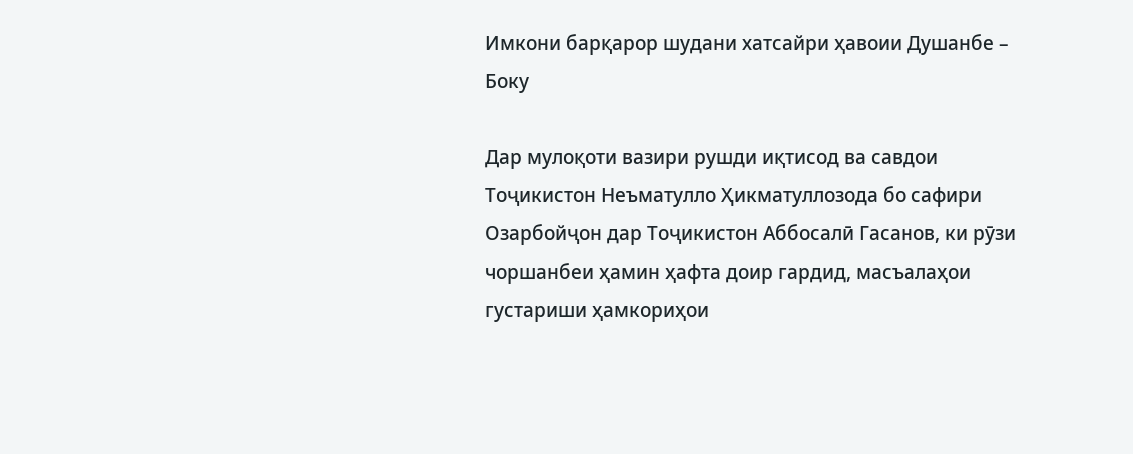Имкони барқарор шудани хатсайри ҳавоии Душанбе – Боку

Дар мулоқоти вазири рушди иқтисод ва савдои Тоҷикистон Неъматулло Ҳикматуллозода бо сафири Озарбойҷон дар Тоҷикистон Аббосалӣ Гасанов, ки рӯзи чоршанбеи ҳамин ҳафта доир гардид, масъалаҳои густариши ҳамкориҳои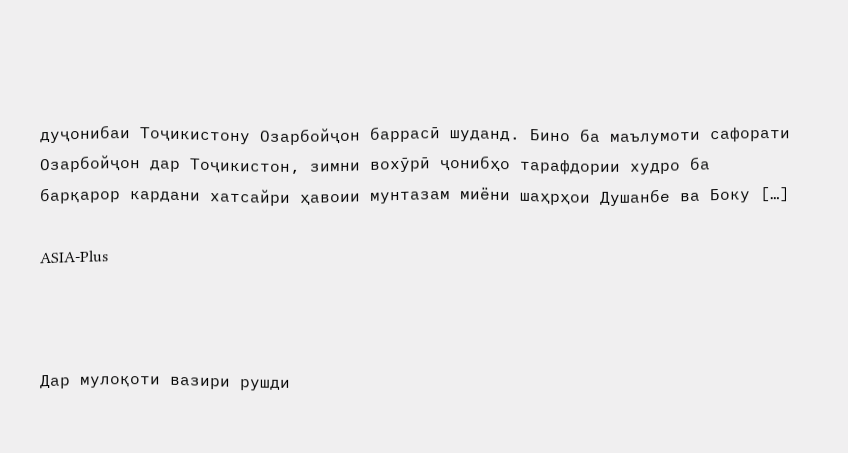дуҷонибаи Тоҷикистону Озарбойҷон баррасӣ шуданд. Бино ба маълумоти сафорати Озарбойҷон дар Тоҷикистон, зимни вохӯрӣ ҷонибҳо тарафдории худро ба  барқарор кардани хатсайри ҳавоии мунтазам миёни шаҳрҳои Душанбе ва Боку […]

ASIA-Plus



Дар мулоқоти вазири рушди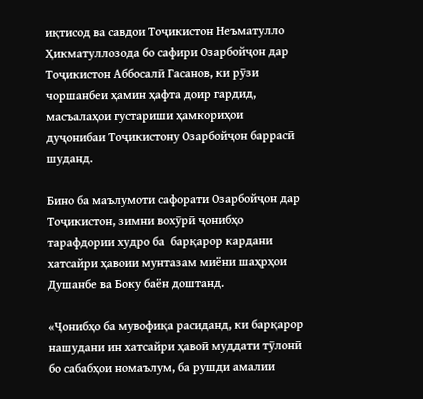иқтисод ва савдои Тоҷикистон Неъматулло Ҳикматуллозода бо сафири Озарбойҷон дар Тоҷикистон Аббосалӣ Гасанов, ки рӯзи чоршанбеи ҳамин ҳафта доир гардид, масъалаҳои густариши ҳамкориҳои дуҷонибаи Тоҷикистону Озарбойҷон баррасӣ шуданд.

Бино ба маълумоти сафорати Озарбойҷон дар Тоҷикистон, зимни вохӯрӣ ҷонибҳо тарафдории худро ба  барқарор кардани хатсайри ҳавоии мунтазам миёни шаҳрҳои Душанбе ва Боку баён доштанд.

«Ҷонибҳо ба мувофиқа расиданд, ки барқарор нашудани ин хатсайри ҳавоӣ муддати тӯлонӣ бо сабабҳои номаълум, ба рушди амалии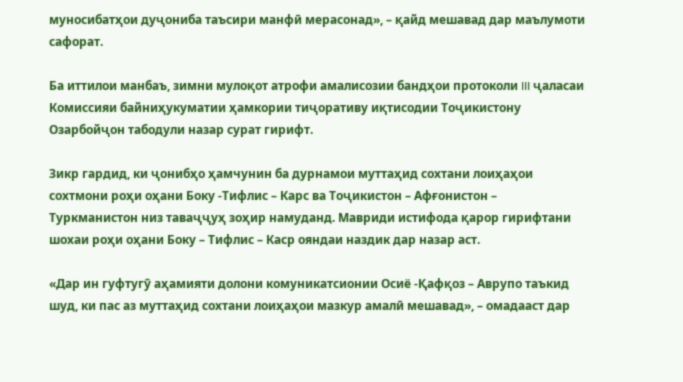муносибатҳои дуҷониба таъсири манфӣ мерасонад», – қайд мешавад дар маълумоти сафорат.

Ба иттилои манбаъ, зимни мулоқот атрофи амалисозии бандҳои протоколи III ҷаласаи Комиссияи байниҳукуматии ҳамкории тиҷоративу иқтисодии Тоҷикистону Озарбойҷон табодули назар сурат гирифт.

Зикр гардид, ки ҷонибҳо ҳамчунин ба дурнамои муттаҳид сохтани лоиҳаҳои сохтмони роҳи оҳани Боку -Тифлис – Карс ва Тоҷикистон – Афғонистон – Туркманистон низ таваҷҷуҳ зоҳир намуданд. Мавриди истифода қарор гирифтани шохаи роҳи оҳани Боку – Тифлис – Каср ояндаи наздик дар назар аст.

«Дар ин гуфтугӯ аҳамияти долони комуникатсионии Осиё -Қафқоз – Аврупо таъкид шуд, ки пас аз муттаҳид сохтани лоиҳаҳои мазкур амалӣ мешавад», – омадааст дар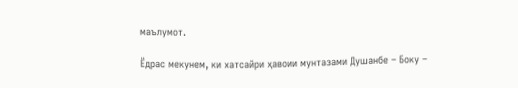маълумот.

Ёдрас мекунем, ки хатсайри ҳавоии мунтазами Душанбе – Боку –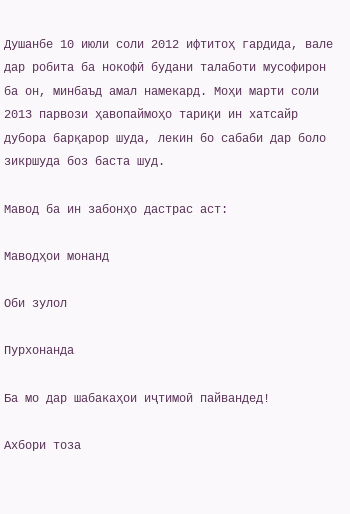Душанбе 10 июли соли 2012 ифтитоҳ гардида, вале дар робита ба нокофӣ будани талаботи мусофирон ба он, минбаъд амал намекард. Моҳи марти соли 2013 парвози ҳавопаймоҳо тариқи ин хатсайр дубора барқарор шуда, лекин бо сабаби дар боло зикршуда боз баста шуд.

Мавод ба ин забонҳо дастрас аст:

Маводҳои монанд

Оби зулол

Пурхонанда

Ба мо дар шабакаҳои иҷтимоӣ пайвандед!

Ахбори тоза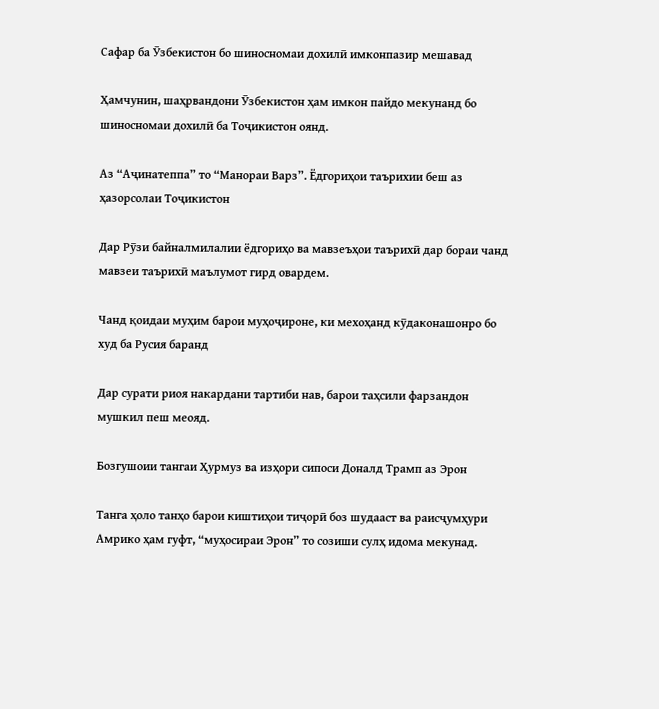Сафар ба Ӯзбекистон бо шиносномаи дохилӣ имконпазир мешавад

Ҳамчунин, шаҳрвандони Ӯзбекистон ҳам имкон пайдо мекунанд бо шиносномаи дохилӣ ба Тоҷикистон оянд.

Аз “Аҷинатеппа” то “Манораи Варз”. Ёдгориҳои таърихии беш аз ҳазорсолаи Тоҷикистон

Дар Рӯзи байналмилалии ёдгориҳо ва мавзеъҳои таърихӣ дар бораи чанд мавзеи таърихӣ маълумот гирд овардем.

Чанд қоидаи муҳим барои муҳоҷироне, ки мехоҳанд кӯдаконашонро бо худ ба Русия баранд

Дар сурати риоя накардани тартиби нав, барои таҳсили фарзандон мушкил пеш меояд.

Бозгушоии тангаи Ҳурмуз ва изҳори сипоси Доналд Трамп аз Эрон

Танга ҳоло танҳо барои киштиҳои тиҷорӣ боз шудааст ва раисҷумҳури Амрико ҳам гуфт, “муҳосираи Эрон” то созиши сулҳ идома мекунад.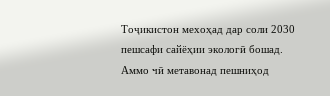Тоҷикистон мехоҳад дар соли 2030 пешсафи сайёҳии экологӣ бошад. Аммо чӣ метавонад пешниҳод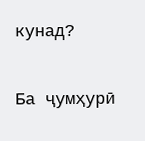кунад?

Ба ҷумҳурӣ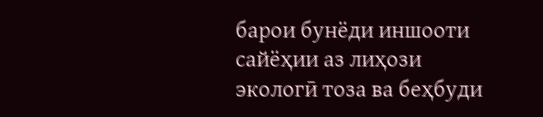барои бунёди иншооти сайёҳии аз лиҳози экологӣ тоза ва беҳбуди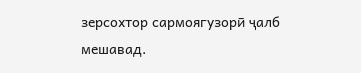зерсохтор сармоягузорӣ ҷалб мешавад.